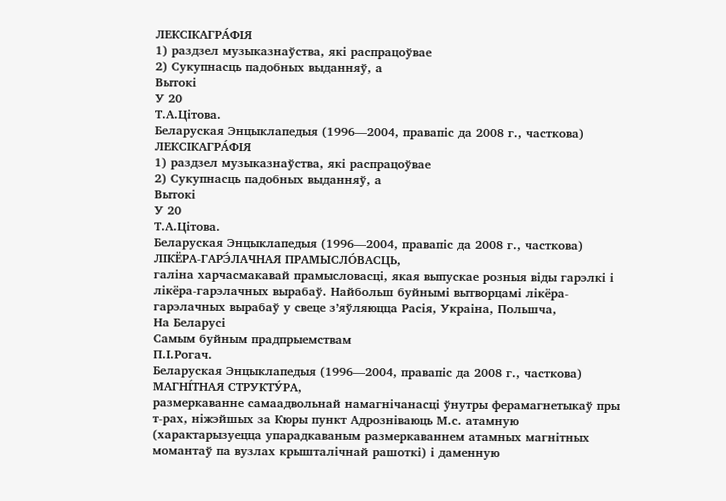ЛЕКСІКАГРА́ФІЯ
1) раздзел музыказнаўства, які распрацоўвае
2) Сукупнасць падобных выданняў, а
Вытокі
У 20
Т.А.Цітова.
Беларуская Энцыклапедыя (1996—2004, правапіс да 2008 г., часткова)
ЛЕКСІКАГРА́ФІЯ
1) раздзел музыказнаўства, які распрацоўвае
2) Сукупнасць падобных выданняў, а
Вытокі
У 20
Т.А.Цітова.
Беларуская Энцыклапедыя (1996—2004, правапіс да 2008 г., часткова)
ЛІКЁРА-ГАРЭ́ЛАЧНАЯ ПРАМЫСЛО́ВАСЦЬ,
галіна харчасмакавай прамысловасці, якая выпускае розныя віды гарэлкі і лікёра-гарэлачных вырабаў. Найбольш буйнымі вытворцамі лікёра-гарэлачных вырабаў у свеце з’яўляюцца Расія, Украіна, Польшча,
На Беларусі
Самым буйным прадпрыемствам
П.І.Рогач.
Беларуская Энцыклапедыя (1996—2004, правапіс да 2008 г., часткова)
МАГНІ́ТНАЯ СТРУКТУ́РА,
размеркаванне самаадвольнай намагнічанасці ўнутры ферамагнетыкаў пры т-рах, ніжэйшых за Кюры пункт Адрозніваюць М.с. атамную (характарызуецца упарадкаваным размеркаваннем атамных магнітных момантаў па вузлах крышталічнай рашоткі) і даменную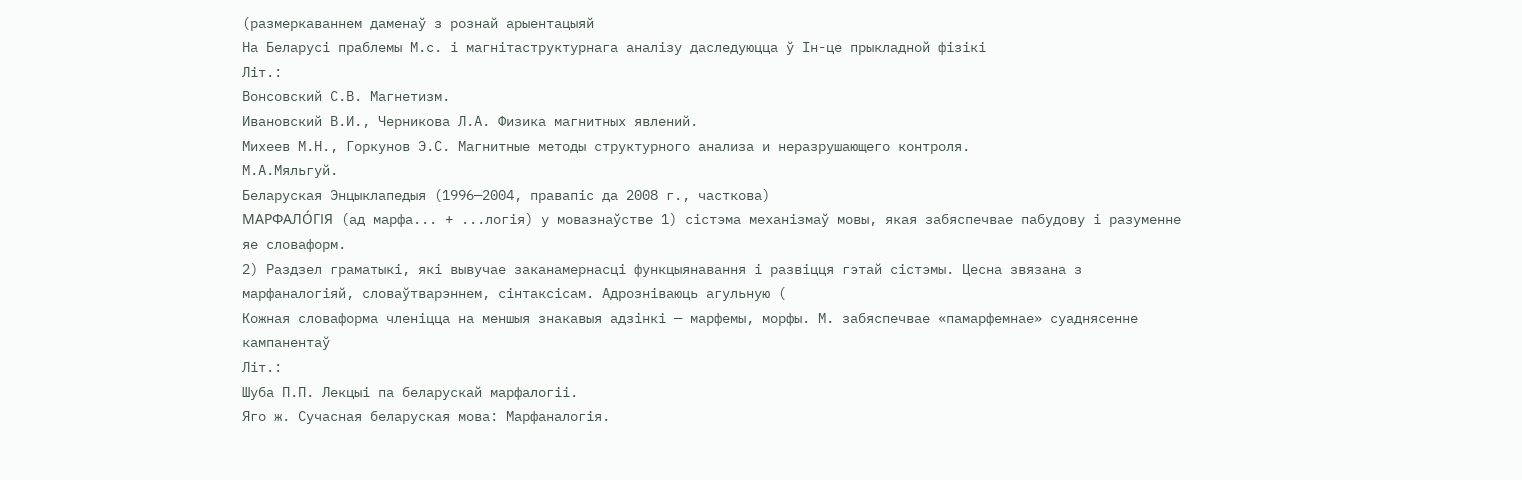(размеркаваннем даменаў з рознай арыентацыяй
На Беларусі праблемы М.с. і магнітаструктурнага аналізу даследуюцца ў Ін-це прыкладной фізікі
Літ.:
Вонсовский С.В. Магнетизм.
Ивановский В.И., Черникова Л.А. Физика магнитных явлений.
Михеев М.Н., Горкунов Э.С. Магнитные методы структурного анализа и неразрушающего контроля.
М.А.Мяльгуй.
Беларуская Энцыклапедыя (1996—2004, правапіс да 2008 г., часткова)
МАРФАЛО́ГІЯ (ад марфа... + ...логія) у мовазнаўстве 1) сістэма механізмаў мовы, якая забяспечвае пабудову і разуменне яе словаформ.
2) Раздзел граматыкі, які вывучае заканамернасці функцыянавання і развіцця гэтай сістэмы. Цесна звязана з марфаналогіяй, словаўтварэннем, сінтаксісам. Адрозніваюць агульную (
Кожная словаформа членіцца на меншыя знакавыя адзінкі — марфемы, морфы. М. забяспечвае «памарфемнае» суаднясенне кампанентаў
Літ.:
Шуба П.П. Лекцыі па беларускай марфалогіі.
Яго ж. Сучасная беларуская мова: Марфаналогія.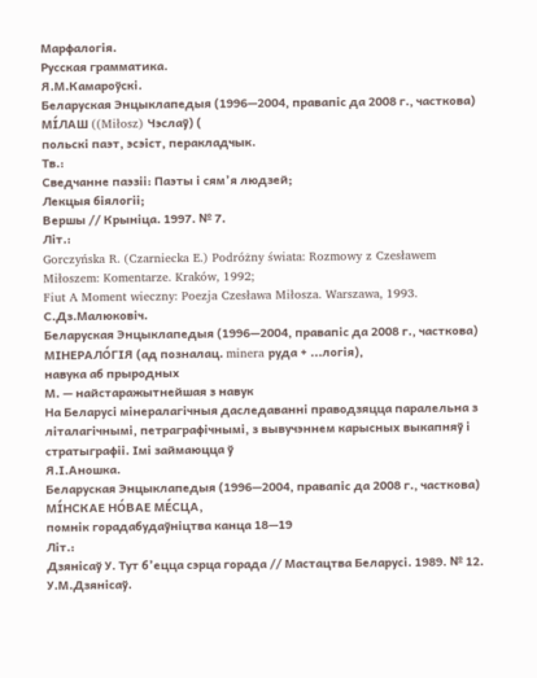Марфалогія.
Русская грамматика.
Я.М.Камароўскі.
Беларуская Энцыклапедыя (1996—2004, правапіс да 2008 г., часткова)
МІ́ЛАШ ((Miłosz) Чэслаў) (
польскі паэт, эсэіст, перакладчык.
Тв.:
Сведчанне паэзіі: Паэты і сям’я людзей;
Лекцыя біялогіі;
Вершы // Крыніца. 1997. № 7.
Літ.:
Gorczyńska R. (Czarniecka E.) Podróżny świata: Rozmowy z Czesławem Miłoszem: Komentarze. Kraków, 1992;
Fiut A Moment wieczny: Poezja Czesława Miłosza. Warszawa, 1993.
С.Дз.Малюковіч.
Беларуская Энцыклапедыя (1996—2004, правапіс да 2008 г., часткова)
МІНЕРАЛО́ГІЯ (ад позналац. minera руда + ...логія),
навука аб прыродных
М. — найстаражытнейшая з навук
На Беларусі мінералагічныя даследаванні праводзяцца паралельна з літалагічнымі, петраграфічнымі, з вывучэннем карысных выкапняў і стратыграфіі. Імі займаюцца ў
Я.І.Аношка.
Беларуская Энцыклапедыя (1996—2004, правапіс да 2008 г., часткова)
МІ́НСКАЕ НО́ВАЕ МЕ́СЦА,
помнік горадабудаўніцтва канца 18—19
Літ.:
Дзянісаў У. Тут б’ецца сэрца горада // Мастацтва Беларусі. 1989. № 12.
У.М.Дзянісаў.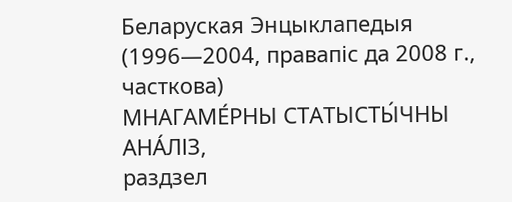Беларуская Энцыклапедыя (1996—2004, правапіс да 2008 г., часткова)
МНАГАМЕ́РНЫ СТАТЫСТЫ́ЧНЫ АНА́ЛІЗ,
раздзел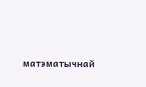матэматычнай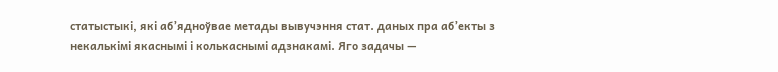статыстыкі, які аб’ядноўвае метады вывучэння стат. даных пра аб’екты з некалькімі якаснымі і колькаснымі адзнакамі. Яго задачы —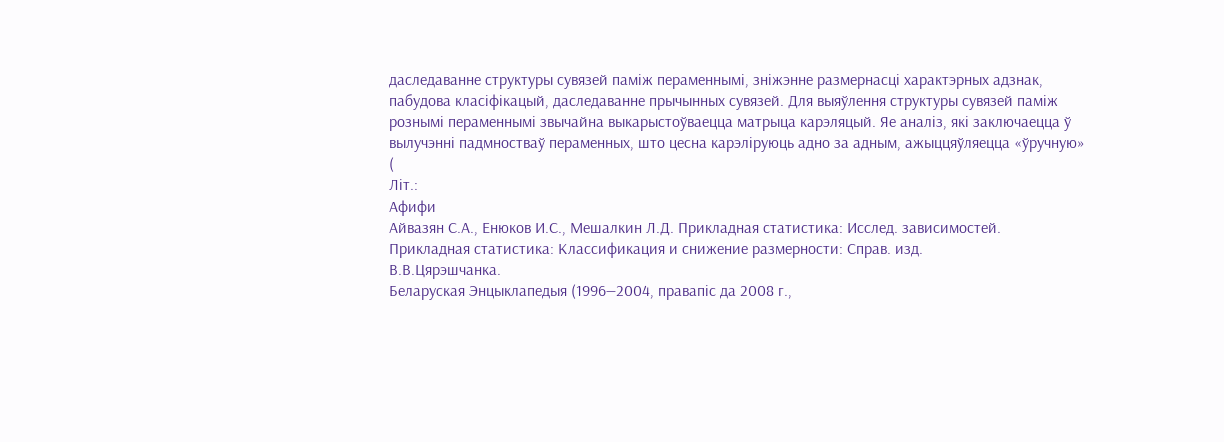даследаванне структуры сувязей паміж пераменнымі, зніжэнне размернасці характэрных адзнак, пабудова класіфікацый, даследаванне прычынных сувязей. Для выяўлення структуры сувязей паміж рознымі пераменнымі звычайна выкарыстоўваецца матрыца карэляцый. Яе аналіз, які заключаецца ў вылучэнні падмностваў пераменных, што цесна карэліруюць адно за адным, ажыццяўляецца «ўручную» (
Літ.:
Афифи
Айвазян С.А., Енюков И.С., Мешалкин Л.Д. Прикладная статистика: Исслед. зависимостей.
Прикладная статистика: Классификация и снижение размерности: Справ. изд.
В.В.Цярэшчанка.
Беларуская Энцыклапедыя (1996—2004, правапіс да 2008 г.,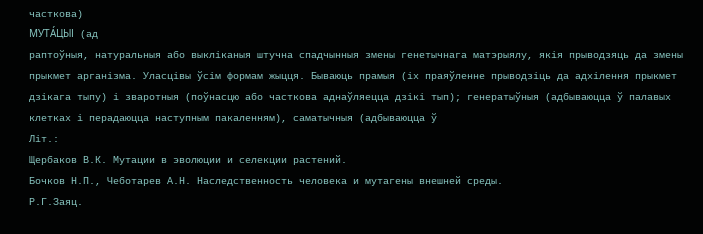часткова)
МУТА́ЦЫІ (ад
раптоўныя, натуральныя або выкліканыя штучна спадчынныя змены генетычнага матэрыялу, якія прыводзяць да змены прыкмет арганізма. Уласцівы ўсім формам жыцця. Бываюць прамыя (іх праяўленне прыводзіць да адхілення прыкмет дзікага тыпу) і зваротныя (поўнасцю або часткова аднаўляецца дзікі тып); генератыўныя (адбываюцца ў палавых клетках і перадаюцца наступным пакаленням), саматычныя (адбываюцца ў
Літ.:
Щербаков В.К. Мутации в эволюции и селекции растений.
Бочков Н.П., Чеботарев А.Н. Наследственность человека и мутагены внешней среды.
Р.Г.Заяц.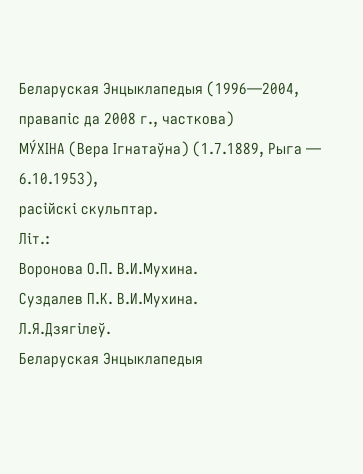Беларуская Энцыклапедыя (1996—2004, правапіс да 2008 г., часткова)
МУ́ХІНА (Вера Ігнатаўна) (1.7.1889, Рыга — 6.10.1953),
расійскі скульптар.
Літ.:
Воронова О.П. В.И.Мухина.
Суздалев П.К. В.И.Мухина.
Л.Я.Дзягілеў.
Беларуская Энцыклапедыя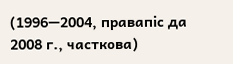(1996—2004, правапіс да 2008 г., часткова)